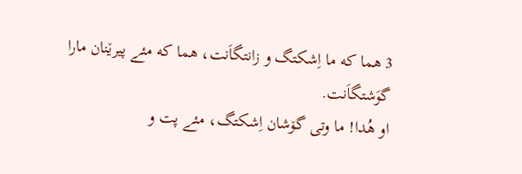3 هما که ما اِشکتگ و زانتگاَنت، هما که مئے پیرێنان مارا گوَشتگاَنت.
او هُدا! ما وتی گۆشان اِشکتگ، مئے پت و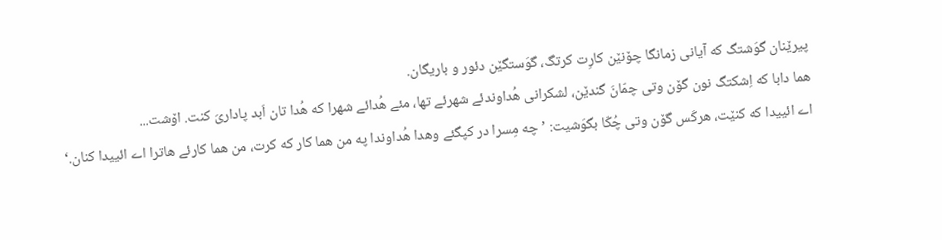پیرێنان گوَشتگ که آیانی زمانگا چۆنێن کارِت کرتگ، گوَستگێن دئور و باریگان.
هما دابا که اِشکتگ نون گۆن وتی چمّانَ گندێن، لشکرانی هُداوندئے شهرئے تها، مئے هُدائے شهرا که هُدا تان اَبد پاداریَ کنت. اۆشت...
اے ائییدا که کنێت، هرکَس گۆن وتی چُکّا بگوَشیت: ’چه مِسرا در کپگئے وهدا هُداوندا په من هما کار که کرت، من هما کارئے هاترا اے ائییدا کنان.‘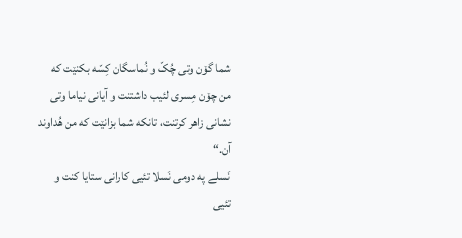شما گۆن وتی چُکّ و نُماسگان کِسّه بکنێت که من چۆن مِسری لئیب داشتنت و آیانی نیاما وتی نشانی زاهر کرتنت، تانکه شما بزانێت که من هُداوند آن.“
نَسلے په دومی نَسلا تئیی کارانی ستایا کنت و تئیی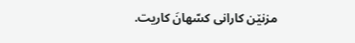مزنێن کارانی کسّهانَ کاریت.